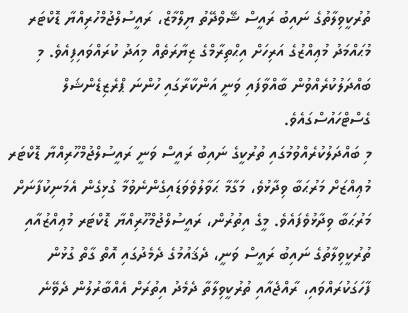ތުރުކީވިލާތުގެ ނައިބު ރައީސް ޝޭވްދޭތު ޔިލްމާޒް، ރައީސުލްޖުމްހުރިއްޔާ ޑޮކްޓަރ މުޙައްމަދު މުޢިއްޒުގެ އަރިހަށް އިޙްތިރާމްގެ ޒިޔާރަތެއް މިއަދު ކުރައްވައިފިއެވެ. މި ބައްދަލުކުރެއްވުން ބާއްވާފައި ވަނީ އަންކާރާގައި ހުންނަ ޕްރެޒިޑެންޝަލް ގެސްޓްހައުސްގައެވެ.
މި ބައްދަލުކުރެއްވުމުގައި ތުރުކީގެ ނައިބު ރައީސް ވަނީ ރައީސުލްޖުމްހޫރިއްޔާ ޑޮކްޓަރ މުޢިއްޒަށް މަރުޙަބާ ވިދާޅުވެ، މަގާމާ ޙަވާލުވެވަޑައިގެންނެވުމާ ގުޅިގެން އެމަނިކުފާނަށް މަރުޙަބާ ވިދާޅުވެފައެވެ. މީގެ އިތުރުން، ރައީސުލްޖުމްހޫރިއްޔާ ޑޮކްޓަރ މުޢިއްޒުއާއި ތުރުކީވިލާތުގެ ނައިބު ރައީސް ވަނީ، ދެޤައުމުގެ ދެމެދުގައި އޮތް ގާތް ގުޅުން ފާހަގަކުރައްވައި، ރާއްޖެއާއި ތުރުކީވިލާތާ ދެމެދު އިތުރަށް އެއްބާރުލުން ދެވޭނެ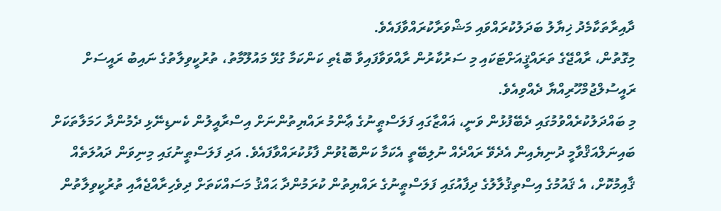ދާއިރާތަކާމެދު ޚިޔާލު ބަދަލުކުރައްވައި މަޝްވަރާކުރައްވާފައެވެ.
މިގޮތުން، ރާއްޖޭގެ ތަރައްޤީއަށްޓަކައި މި ސަރުކާރުން ރާއްވަވާފައިވާ ބޮޑެތި ކަންކަމާ ގުޅޭ މައުލޫމާތު، ތުރުކީވިލާތުގެ ނައިބު ރައީސަށް ރައީސުލްޖުމްހޫރިއްޔާ ދެއްވިއެވެ.
މި ބައްދަލުކުރެއްވުމުގައި ދެބޭފުޅުން ވަނީ، ޣައްޒާގައި ފަލަސްޠީނުގެ ޢާންމު ރައްޔިތުންނަށް އިސްރާއީލުން ކެނޑިނޭޅި ދެމުންދާ ހަމަލާތަކަށް ބައިނަލްއަޤްވާމީ ދުނިޔެއިން އެދެވޭ ރައްދެއް ނުލިބޭތީ އެކަމާ ކަންބޮޑުވުން ފާޅުކުރައްވާފައެވެ. އަދި ފަލަސްޠީނުގައި މިނިވަން ދައުލަތެއް ޤާއިމުކޮށް، އެ ޤައުމުގެ އިސްތިޤުލާލުގެ ދިފާއުގައި ފަލަސްޠީނުގެ ރައްޔިތުން ކުރަމުންދާ ޙައްޤު މަސައްކަތަށް ދިވެހިރާއްޖެއާއި ތުރުކީވިލާތުން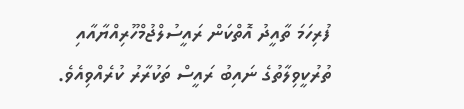ފުރިހަމަ ތާއީދު އޮތްކަން ރައީސުލްޖުމްހޫރިއްޔާއާއި ތުރުކީވިލާތުގެ ނައިބު ރައީސް ތަކުރާރު ކުރެއްވިއެވެ.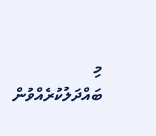މި ބައްދަލުކުރެއްވުން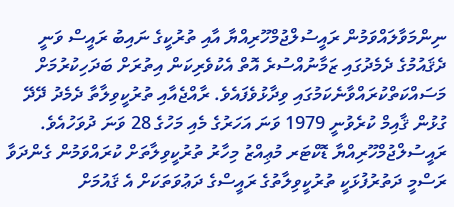ނިންމަވާލައްވަމުން ރައީސުލްޖުމްހޫރިއްޔާ އާއި ތުރުކީގެ ނައިބު ރައީސް ވަނީ ދެޤައުމުގެ ދެމެދުގައި ޒަމާނުއްސުރެ އޮތް އެކުވެރިކަން އިތުރަށް ބަދަހިކުރުމަށް މަސައްކަތްކުރައްވާނެކަމުގައި ވިދާޅުވެފައެވެ. ރާއްޖެއާއި ތުރުކީވިލާތާ ދެމެދު ދޭދޭ ގުޅުން ޤާއިމް ކުރެވުނީ 1979 ވަނަ އަހަރުގެ މެއި މަހުގެ 28 ވަނަ ދުވަހުއެވެ.
ރައީސުލްޖުމްހޫރިއްޔާ ޑޮކްޓަރ މުޢިއްޒު މިހާރު ތުރުކީވިލާތަށް ކުރައްވަމުން ގެންދަވާ ރަސްމީ ދަތުރުފުޅަކީ ތުރުކީވިލާތުގެ ރައީސްގެ ދަޢުވަތަކަށް އެ ޤައުމަށް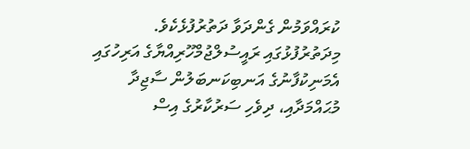ކުރައްވަމުން ގެންދަވާ ދަތުރުފުޅެކެވެ. މިދަތުރުފުޅުގައި ރައީސުލްޖުމްހޫރިއްޔާގެ އަރިހުގައި އެމަނިކުފާނުގެ އަނބިކަނބަލުން ސާޖިދާ މުޙައްމަދާއި، ދިވެހި ސަރުކާރުގެ އިސް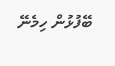ބޭފުޅުން ހިމެނޭ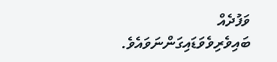ވަފުދެއް ބައިވެރިވެވަޑައިގަންނަވައެވެ.